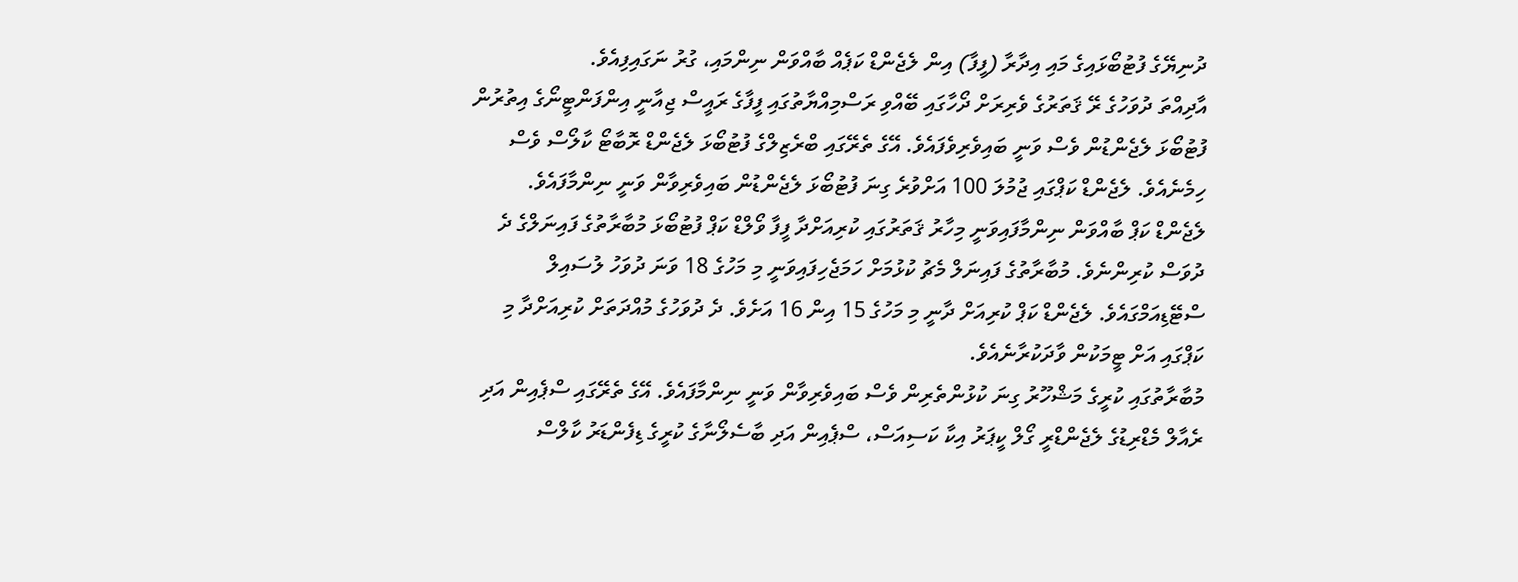ދުނިޔޭގެ ފުޓުބޯޅައިގެ މައި އިދާރާ (ފީފާ) އިން ލެޖެންޑް ކަޕެއް ބާއްވަން ނިންމައި، ގުރު ނަގައިފިއެވެ.
އާދިއްތަ ދުވަހުގެ ރޭ ޤަތަރުގެ ވެރިރަށް ދޯހާގައި ބޭއްވި ރަސްމިއްޔާތުގައި ފީފާގެ ރައީސް ޖިއާނީ އިންފަންޓީނޯގެ އިތުރުން ފުޓުބޯޅަ ލެޖެންޑުން ވެސް ވަނީ ބައިވެރިވެފައެވެ. އޭގެ ތެރޭގައި ބްރެޒިލްގެ ފުޓުބޯޅަ ލެޖެންޑް ރޮބާޓޯ ކާލޯސް ވެސް ހިމެނެއެވެ. ލެޖެންޑް ކަޕްގައި ޖުމުލަ 100 އަށްވުރެ ގިނަ ފުޓުބޯޅަ ލެޖެންޑުން ބައިވެރިވާން ވަނީ ނިންމާފައެވެ.
ލެޖެންޑް ކަޕް ބާއްވަން ނިންމާފައިވަނީ މިހާރު ޤަތަރުގައި ކުރިއަށްދާ ފީފާ ވޯލްޑް ކަޕް ފުޓުބޯޅަ މުބާރާތުގެ ފައިނަލްގެ ދެ ދުވަސް ކުރިންނެވެ. މުބާރާތުގެ ފައިނަލް މެޗު ކުޅުމަށް ހަމަޖެހިފައިވަނީ މި މަހުގެ 18 ވަނަ ދުވަހު ލުސައިލް ސްޓޭޑިއަމްގައެވެ. ލެޖެންޑް ކަޕް ކުރިއަށް ދާނީ މި މަހުގެ 15 އިން 16 އަށެވެ. ދެ ދުވަހުގެ މުއްދަތަށް ކުރިއަށްދާ މި ކަޕްގައި އަށް ޓީމަކުން ވާދަކުރާނެއެވެ.
މުބާރާތުގައި ކުރީގެ މަޝްހޫރު ގިނަ ކުޅުންތެރިން ވެސް ބައިވެރިވާން ވަނީ ނިންމާފައެވެ. އޭގެ ތެރޭގައި ސްޕެއިން އަދި ރެއާލް މެޑްރިޑުގެ ލެޖެންޑްރީ ގޯލް ކީޕަރު އިކާ ކަސިއަސް، ސްޕެއިން އަދި ބާސެލޯނާގެ ކުރީގެ ޑިފެންޑަރު ކާލްސް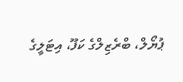ޕުޔޯލް، ބްރެޒިލްގެ ކަފޫ، އިޓަލީގެ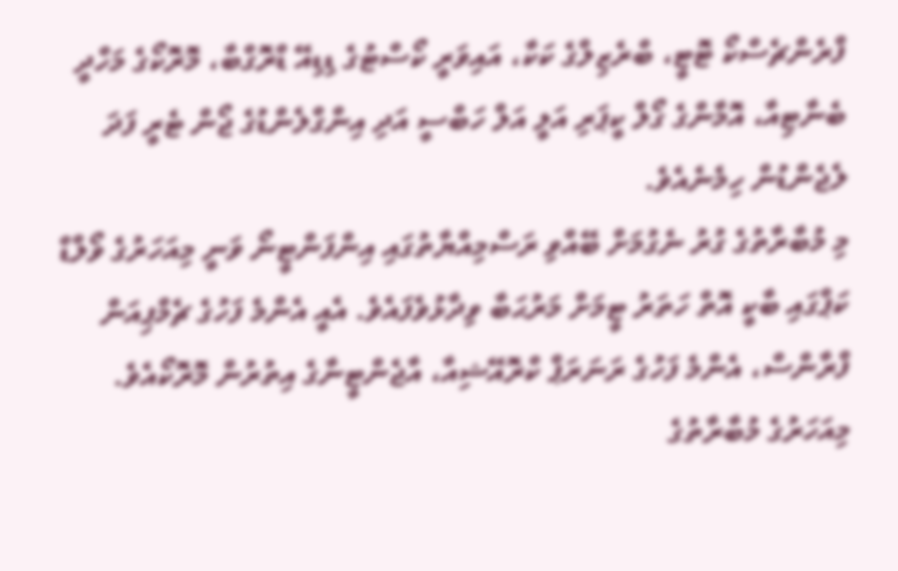ފްރެންޗެސްކޯ ޓޮޓީ، ބްރެޒިލްގެ ކަކާ، އައިވަރީ ކޯސްޓުގެ ޑިޑިއޭ ޑްރޮގްބާ، މޮރޮކޯގެ މަހްދީ ބެނާޓިއާ، އޮމާންގެ ގޯލް ކީޕަރި އަލީ އަލް ހަބްސީ އަދި އިންގްލެންޑުގެ ޖޯން ޓެރީ ފަދަ ލެޖެންޑުން ހިމެނެއެވެ.
މި މުބާރާތުގެ ގުރު ނެގުމަށް ބޭއްވި ރަސްމިއްޔާތުގައި އިންފަންޓީނޯ ވަނީ މިއަހަރުގެ ވޯލްޑް ކަޕްގައި ބާކީ އޮތް ހަތަރު ޓީމަށް މަރުޙަބާ ވިދާޅުވެފައެވެ. އެއީ އެންމެ ފަހުގެ ޗެމްޕިއަން ފްރާންސް، އެންމެ ފަހުގެ ރަނަރަޕް ކްރޮއޭޝިއާ، އާޖެންޓީނާގެ އިތުރުން މޮރޮކޯއެވެ. މިއަހަރުގެ މުބާރާތުގެ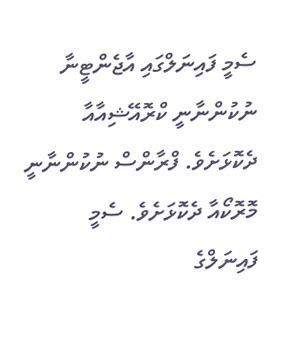ސެމީ ފައިނަލްގައި އާޖެންޓީނާ ނުކުންނާނީ ކްރޮއޭޝިއާއާ ދެކޮޅަށެވެ. ފްރާންސް ނުކުންނާނީ މޮރޮކޯއާ ދެކޮޅަށެވެ. ސެމީ ފައިނަލްގެ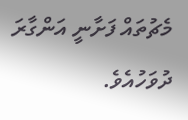މެޗުތައް ފަށާނީ އަންގާރަ ދުވަހުއެވެ.